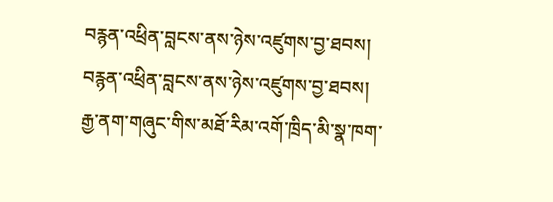བརྙན་འཕྲིན་བླངས་ནས་ཉེས་འཛུགས་བྱ་ཐབས།
བརྙན་འཕྲིན་བླངས་ནས་ཉེས་འཛུགས་བྱ་ཐབས།
རྒྱ་ནག་གཞུང་གིས་མཐོ་རིམ་འགོ་ཁྲིད་མི་སྣ་ཁག་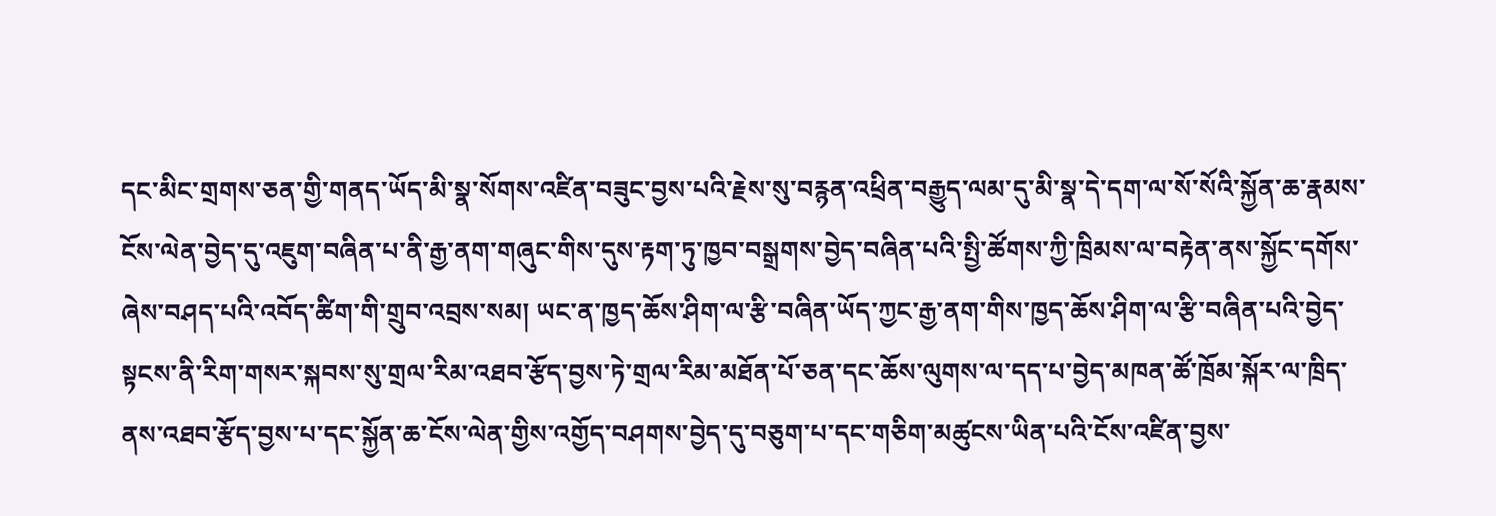དང་མིང་གྲགས་ཅན་གྱི་གནད་ཡོད་མི་སྣ་སོགས་འཛིན་བཟུང་བྱས་པའི་རྗེས་སུ་བརྙན་འཕྲིན་བརྒྱུད་ལམ་དུ་མི་སྣ་དེ་དག་ལ་སོ་སོའི་སྐྱོན་ཆ་རྣམས་ངོས་ལེན་བྱེད་དུ་འཇུག་བཞིན་པ་ནི་རྒྱ་ནག་གཞུང་གིས་དུས་རྟག་ཏུ་ཁྱབ་བསྒྲགས་བྱེད་བཞིན་པའི་སྤྱི་ཚོགས་ཀྱི་ཁྲིམས་ལ་བརྟེན་ནས་སྐྱོང་དགོས་ཞེས་བཤད་པའི་འབོད་ཚིག་གི་གྲུབ་འབྲས་སམ། ཡང་ན་ཁྱད་ཆོས་ཤིག་ལ་རྩི་བཞིན་ཡོད་ཀྱང་རྒྱ་ནག་གིས་ཁྱད་ཆོས་ཤིག་ལ་རྩི་བཞིན་པའི་བྱེད་སྟངས་ནི་རིག་གསར་སྐབས་སུ་གྲལ་རིམ་འཐབ་རྩོད་བྱས་ཏེ་གྲལ་རིམ་མཐོན་པོ་ཅན་དང་ཆོས་ལུགས་ལ་དད་པ་བྱེད་མཁན་ཚོ་ཁྲོམ་སྐོར་ལ་ཁྲིད་ནས་འཐབ་རྩོད་བྱས་པ་དང་སྐྱོན་ཆ་ངོས་ལེན་གྱིས་འགྱོད་བཤགས་བྱེད་དུ་བཅུག་པ་དང་གཅིག་མཚུངས་ཡིན་པའི་ངོས་འཛིན་བྱས་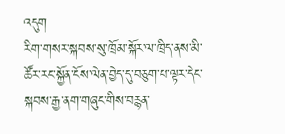འདུག
རིག་གསར་སྐབས་སུ་ཁྲོམ་སྐོར་ལ་ཁྲིད་ནས་མི་ཚོར་རང་སྐྱོན་ངོས་ལེན་བྱེད་དུ་བཅུག་པ་ལྟར་དེང་སྐབས་རྒྱ་ནག་གཞུང་གིས་བརྙན་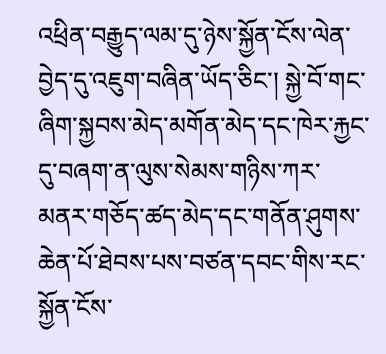འཕྲིན་བརྒྱུད་ལམ་དུ་ཉེས་སྐྱོན་ངོས་ལེན་བྱེད་དུ་འཇུག་བཞིན་ཡོད་ཅིང་། སྐྱེ་བོ་གང་ཞིག་སྐྱབས་མེད་མགོན་མེད་དང་ཁེར་རྐྱང་དུ་བཞག་ན་ལུས་སེམས་གཉིས་ཀར་མནར་གཅོད་ཚད་མེད་དང་གནོན་ཤུགས་ཆེན་པོ་ཐེབས་པས་བཙན་དབང་གིས་རང་སྐྱོན་ངོས་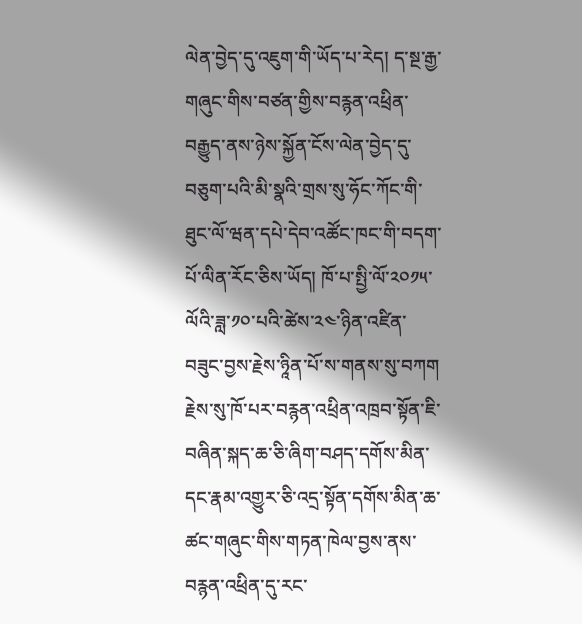ལེན་བྱེད་དུ་འཇུག་གི་ཡོད་པ་རེད། ད་སྔ་རྒྱ་གཞུང་གིས་བཙན་གྱིས་བརྙན་འཕྲིན་བརྒྱུད་ནས་ཉེས་སྐྱོན་ངོས་ལེན་བྱེད་དུ་བཅུག་པའི་མི་སྣའི་གྲས་སུ་ཧོང་ཀོང་གི་ཐུང་ལོ་ཝན་དཔེ་དེབ་འཚོང་ཁང་གི་བདག་པོ་ལིན་རོང་ཅིས་ཡོད། ཁོ་པ་སྤྱི་ལོ་༢༠༡༥་ལོའི་ཟླ་༡༠་པའི་ཚེས་༢༤་ཉིན་འཛིན་བཟུང་བྱས་རྗེས་ཉཱིན་པོ་ས་གནས་སུ་བཀག རྗེས་སུ་ཁོ་པར་བརྙན་འཕྲིན་འཁྲབ་སྟོན་ཇི་བཞིན་སྐད་ཆ་ཅི་ཞིག་བཤད་དགོས་མིན་དང་རྣམ་འགྱུར་ཅི་འདྲ་སྟོན་དགོས་མིན་ཆ་ཚང་གཞུང་གིས་གཏན་ཁེལ་བྱས་ནས་བརྙན་འཕྲིན་དུ་རང་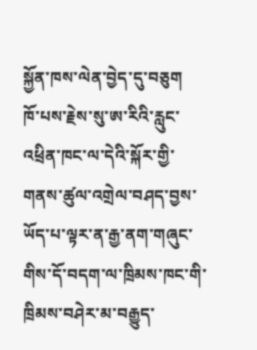སྐྱོན་ཁས་ལེན་བྱེད་དུ་བཅུག
ཁོ་པས་རྗེས་སུ་ཨ་རིའི་རླུང་འཕྲིན་ཁང་ལ་དེའི་སྐོར་གྱི་གནས་ཚུལ་འགྲེལ་བཤད་བྱས་ཡོད་པ་ལྟར་ན་རྒྱ་ནག་གཞུང་གིས་དོ་བདག་ལ་ཁྲིམས་ཁང་གི་ཁྲིམས་བཤེར་མ་བརྒྱུད་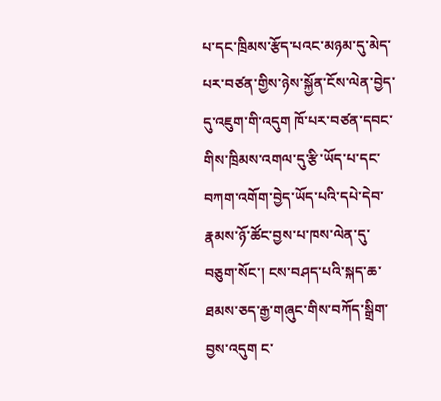པ་དང་ཁྲིམས་རྩོད་པའང་མཉམ་དུ་མེད་པར་བཙན་གྱིས་ཉེས་སྐྱོན་ངོས་ལེན་བྱེད་དུ་འཇུག་གི་འདུག ཁོ་པར་བཙན་དབང་གིས་ཁྲིམས་འགལ་དུ་རྩི་ཡོད་པ་དང་བཀག་འགོག་བྱེད་ཡོད་པའི་དཔེ་དེབ་རྣམས་ཉོ་ཚོང་བྱས་པ་ཁས་ལེན་དུ་བཅུག་སོང་། ངས་བཤད་པའི་སྐད་ཆ་ཐམས་ཅད་རྒྱ་གཞུང་གིས་བཀོད་སྒྲིག་བྱས་འདུག ང་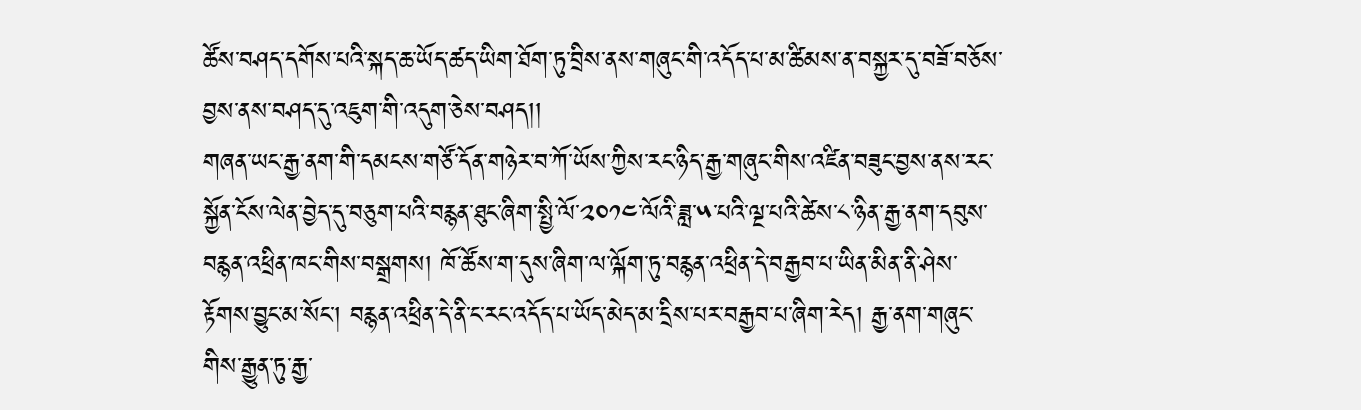ཚོས་བཤད་དགོས་པའི་སྐད་ཆ་ཡོད་ཚད་ཡིག་ཐོག་ཏུ་བྲིས་ནས་གཞུང་གི་འདོད་པ་མ་ཚིམས་ན་བསྐྱར་དུ་བཟོ་བཅོས་བྱས་ནས་བཤད་དུ་འཇུག་གི་འདུག་ཅེས་བཤད།།
གཞན་ཡང་རྒྱ་ནག་གི་དམངས་གཙོ་དོན་གཉེར་བ་ཀོ་ཡོས་ཀྱིས་རང་ཉིད་རྒྱ་གཞུང་གིས་འཛིན་བཟུང་བྱས་ནས་རང་སྐྱོན་ངོས་ལེན་བྱེད་དུ་བཅུག་པའི་བརྙན་ཐུང་ཞིག་སྤྱི་ལོ་༢༠༡༤་ལོའི་ཟླ་༥་པའི་ལྔ་པའི་ཚེས་༨་ཉིན་རྒྱ་ནག་དབུས་བརྙན་འཕྲིན་ཁང་གིས་བསྒྲགས། ཁོ་ཚོས་ག་དུས་ཞིག་ལ་ལྐོག་ཏུ་བརྙན་འཕྲིན་དེ་བརྒྱབ་པ་ཡིན་མིན་ནི་ཤེས་རྟོགས་བྱུང་མ་སོང་། བརྙན་འཕྲིན་དེ་ནི་ང་རང་འདོད་པ་ཡོད་མེད་མ་དྲིས་པར་བརྒྱབ་པ་ཞིག་རེད། རྒྱ་ནག་གཞུང་གིས་རྒྱུན་ཏུ་རྒྱ་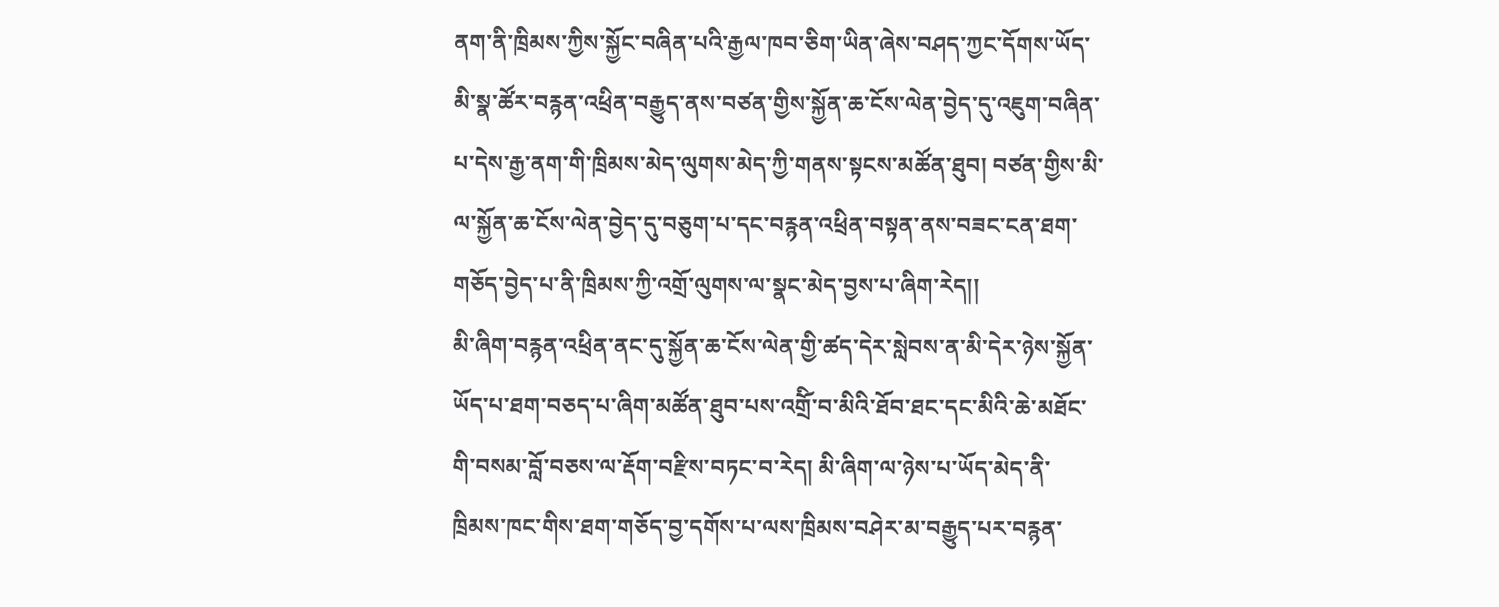ནག་ནི་ཁྲིམས་ཀྱིས་སྐྱོང་བཞིན་པའི་རྒྱལ་ཁབ་ཅིག་ཡིན་ཞེས་བཤད་ཀྱང་དོགས་ཡོད་མི་སྣ་ཚོར་བརྙན་འཕྲིན་བརྒྱུད་ནས་བཙན་གྱིས་སྐྱོན་ཆ་ངོས་ལེན་བྱེད་དུ་འཇུག་བཞིན་པ་དེས་རྒྱ་ནག་གི་ཁྲིམས་མེད་ལུགས་མེད་ཀྱི་གནས་སྟངས་མཚོན་ཐུབ། བཙན་གྱིས་མི་ལ་སྐྱོན་ཆ་ངོས་ལེན་བྱེད་དུ་བཅུག་པ་དང་བརྙན་འཕྲིན་བསྟན་ནས་བཟང་ངན་ཐག་གཅོད་བྱེད་པ་ནི་ཁྲིམས་ཀྱི་འགྲོ་ལུགས་ལ་སྣང་མེད་བྱས་པ་ཞིག་རེད།།
མི་ཞིག་བརྙན་འཕྲིན་ནང་དུ་སྐྱོན་ཆ་ངོས་ལེན་གྱི་ཚད་དེར་སླེབས་ན་མི་དེར་ཉེས་སྐྱོན་ཡོད་པ་ཐག་བཅད་པ་ཞིག་མཚོན་ཐུབ་པས་འགྲོི་བ་མིའི་ཐོབ་ཐང་དང་མིའི་ཆེ་མཐོང་གི་བསམ་བློ་བཅས་ལ་རྡོག་བརྫིས་བཏང་བ་རེད། མི་ཞིག་ལ་ཉེས་པ་ཡོད་མེད་ནི་ཁྲིམས་ཁང་གིས་ཐག་གཅོད་བྱ་དགོས་པ་ལས་ཁྲིམས་བཤེར་མ་བརྒྱུད་པར་བརྙན་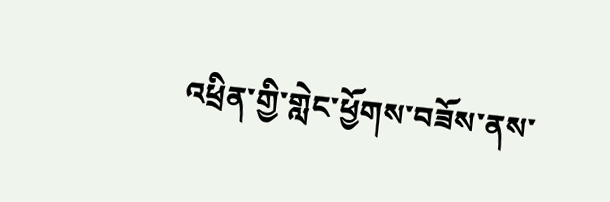འཕྲིན་གྱི་གླེང་ཕྱོགས་བཟོས་ནས་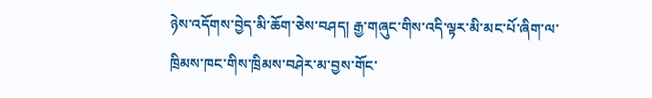ཉེས་འདོགས་བྱེད་མི་ཆོག་ཅེས་བཤད། རྒྱ་གཞུང་གིས་འདི་ལྟར་མི་མང་པོ་ཞིག་ལ་ཁྲིམས་ཁང་གིས་ཁྲིམས་བཤེར་མ་བྱས་གོང་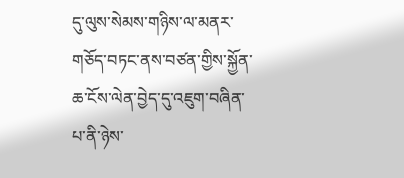དུ་ལུས་སེམས་གཉིས་ལ་མནར་གཅོད་བཏང་ནས་བཙན་གྱིས་སྐྱོན་ཆ་ངོས་ལེན་བྱེད་དུ་འཇུག་བཞིན་པ་ནི་ཉེས་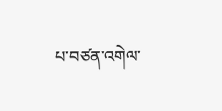པ་བཙན་འགེལ་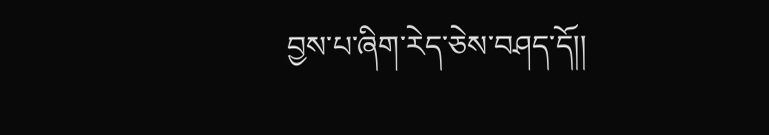བྱས་པ་ཞིག་རེད་ཅེས་བཤད་དོ།།